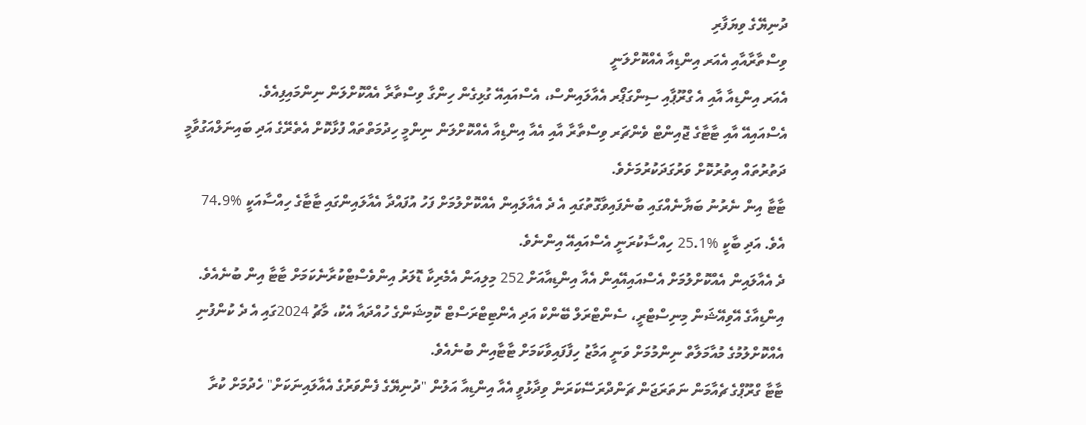ދުނިޔޭގެ ވިޔަފާރި
ވިސްތާރާއާއި އެއަރ އިންޑިއާ އެއްކޮށްލަނީ
އެއަރ އިންޑިއާ އާއި އެ ގްރޫޕާއި ސިންގަޕޯރ އެއާލައިންސް، އެސްއައިއޭ ގުޅިގެން ހިންގާ ވިސްތާރާ އެއްކޮށްލަން ނިންމައިފިއެވެ.
އެސްއައިއޭ އާއި ޓާޓާގެ ޖޮއިންޓް ވެންޗަރ ވިސްތާރާ އާއި އެއާ އިންޑިއާ އެއްކޮށްލަން ނިންމީ ހިދުމަތްތައް ފުޅާކޮށް އެތެރޭގެ އަދި ބައިނަލްއަގުވާމީ ދަތުރުތައް އިތުރުކޮށް ވަރުގަދަކުރުމަށެވެ.
ޓާޓާ އިން ނެރުނު ބަޔާނެއްގައި ބުނެފައިވާގޮތުގައި އެ ދެ އެއާލައިން އެއްކޮށްލުމަށް ފަހު އުފައްދާ އެއާލައިންގައި ޓާޓާގެ ހިއްސާއަކީ %74.9 އެވެ. އަދި ބާކީ %25.1 ހިއްސާކުރަނީ އެސްއައިއޭ އިންނެވެ.
ދެ އެއާލައިން އެއްކޮށްލުމަށް އެސްއައިއޭއިން އެއާ އިންޑިއާއަށް 252 މިލިއަން އެމެރިކާ ޑޮލަރު އިންވެސްޓްކުރާނެކަމަށް ޓާޓާ އިން ބުނެއެވެ. އިންޑިއާގެ އޭވިއޭޝަން މިނިސްޓްރީ، ސެންޓްރަލް ބޭންކް އަދި އެންޓިޓްރަސްޓް ކޮމިޝަންގެ ހުއްދައާ އެކު، މާޗު 2024ގައި އެ ދެ ކުންފުނި އެއްކޮށްލުމުގެ މުއާމަލާތް ނިންމުމަށް ވަނީ އަމާޒު ހިފާފައިވާކަމަށް ޓާޓާއިން ބުނެއެވެ.
ޓާޓާ ގްރޫޕްގެ ޗެއާމަން ނަތަރަޖަން ޗަންދްރަސޭކަރަން ވިދާޅުވީ އެއާ އިންޑިއާ އަލުން "ދުނިޔޭގެ ފެންވަރުގެ އެއާލައިނަކަށް" ހެދުމަށް ކުރާ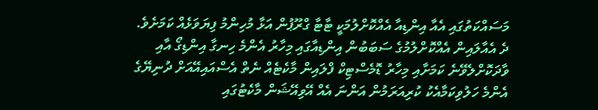މަސައްކަތުގައި އެއާ އިންޑިއާ އެއްކޮށްލުމަކީ ޓާޓާ ގްރޫޕުން އަޅާ މުހިންމު ފިޔަވަޅެއް ކަމަށެވެ.
ދެ އެއާލައިން އެއްކޮށްލުމުގެ ސަބަބުން އިންޑިއާގައި މިހާރު އެންމެ ހިނގާ އިންޑިގޯ އާއި ވާދަކޮށްލެވޭނެ ކަމަށާއި މިހާރު ޑޮމެސްޓިކް ފްލައިން މާކެޓެއް ނެތް އެސްއައިއޭއަށް ދުނިޔޭގެ އެންމެ ހަލުވިކަމާއެކު ކުރިއަރަމުން އަންނަ އެއް އޭވިއޭޝަން މާކެޓުގައި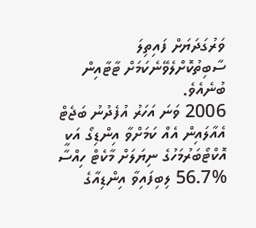ވަރުގަދަޔަށް ފައިތިލަ ސާބިތުކޮށްލެވޭނެކަމަށް ޓާޓާއިން ބުނެއެވެ.
2006 ވަނަ އަހަރު އުފެދުނު ބަޖެޓް އެއާލައިން އެއް ކަމަށްވާ އިންޑިގޯ އަކީ އޮކްޓޯބަރުމަހުގެ ނިޔަލަށް މާކެޓް ހިއްސާ %56.7 ލިބިފައިވާ އިންޑިއާގެ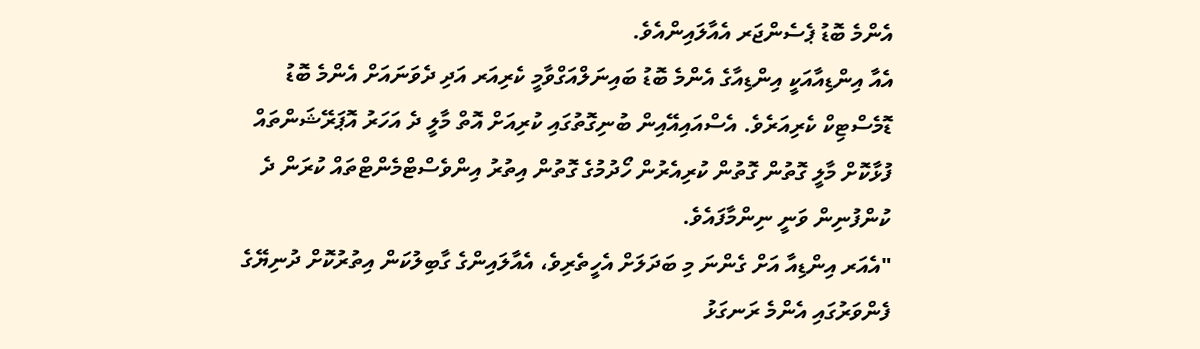އެންމެ ބޮޑު ޕެސެންޖަރ އެއާލައިންއެވެ.
އެއާ އިންޑިއާއަކީ އިންޑިއާގެ އެންމެ ބޮޑު ބައިނަލްއަގްވާމީ ކެރިއަރ އަދި ދެވަނައަށް އެންމެ ބޮޑު ޑޮމެސްޓިކް ކެރިއަރެވެ. އެސްއައިއޭއިން ބުނިގޮތުގައި ކުރިއަށް އޮތް މާލީ ދެ އަހަރު އޮޕަރޭޝަންތައް ފުޅާކޮށް މާލީ ގޮތުން ގޮތުން ކުރިއެރުން ހޯދުމުގެ ގޮތުން އިތުރު އިންވެސްޓްމެންޓްތައް ކުރަން ދެ ކުންފުނިން ވަނީ ނިންމާފައެވެ.
"އެއަރ އިންޑިއާ އަށް ގެންނަ މި ބަދަލަށް އެހީތެރިވެ، އެއާލައިންގެ ގާބިލުކަން އިތުރުކޮށް ދުނިޔޭގެ ފެންވަރުގައި އެންމެ ރަނގަޅު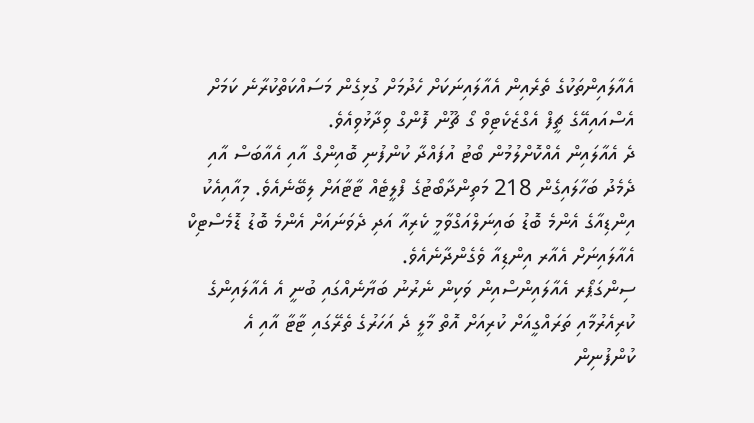އެއާލައިންތަކުގެ ތެރެއިން އެއާލައިނަކަށް ހެދުމަށް ގުޅިގެން މަސައްކަތްކުރާނެ ކަމަށް އެސްއައިއޭގެ ޗީފް އެގްޒެކެޓިވް ގޯ ޗޫން ފޮންގް ވިދާޅުވިއެވެ.
ދެ އެއާލައިން އެއްކޮށްލުމުން ބޯޓު އުފައްދާ ކުންފުނި ބޮއިންގް އާއި އެއާބަސް އާއި ދެމެދު ބަހާލައިގެން 218 މަތިންދާބޯޓުގެ ފްލީޓެއް ޓާޓާއަށް ލިބޭނެއެވެ. މިއާއިއެކު އިންޑިއާގެ އެންމެ ބޮޑު ބައިނަލްއަގްވާމީ ކެރިއާ އަދި ދެވަނައަށް އެންމެ ބޮޑު ޑޮމެސްޓިކް އެއާލައިނަށް އެއާރ އިންޑިއާ ވެގެންދާނެއެވެ.
ސިންގަޕޯރ އެއާލައިންސްއިން ވަކިން ނެރުނު ބަޔާނެއްގައި ބުނީ އެ އެއާލައިންގެ ކުރިއެރުމާއި ތަރައްގީއަށް ކުރިއަށް އޮތް މާލީ ދެ އަހަރުގެ ތެރޭގައި ޓާޓާ އާއި އެ ކުންފުނިން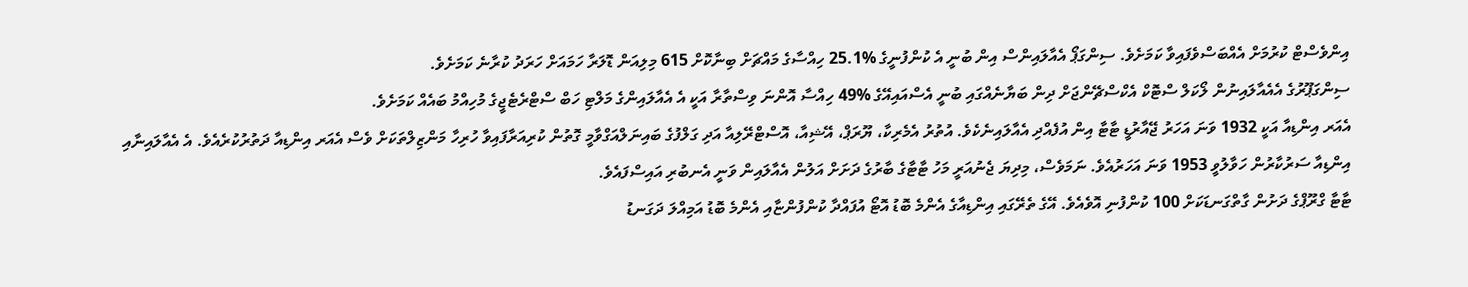އިންވެސްޓް ކުރުމަށް އެއްބަސްވެފައިވާ ކަމަށެވެ. ސިންގަޕޯ އެއާލައިންސް އިން ބުނީ އެ ކުންފުނީގެ %25.1 ހިއްސާގެ މައްޗަށް ބިނާކޮށް 615 މިލިއަން ޑޮލަރާ ހަމައަށް ހަރަދު ކުރާނެ ކަމަށެވެ.
ސިންގަޕޫރުގެ އެއެއާލައިނުން ލޯކަލް ސްޓޮކް އެކްސްޗޭންޖަށް ދިން ބަޔާނެއްގައި ބުނީ އެސްއައިއޭގެ %49 ހިއްސާ އޮންނަ ވިސްތާރާ އަކީ އެ އެއާލައިންގެ މަލްޓި ހަބް ސްޓްރެޓެޖީގެ މުހިއްމު ބައެއް ކަމަށެވެ.
އެއަރ އިންޑިއާ އަކީ 1932 ވަނަ އަހަރު ޖޭއާރުޑީ ޓާޓާ އިން އުފެއްދި އެއާލައިނެކެވެ. އުތުރު އެމެރިކާ، ޔޫރަޕް، އޭޝިއާ، އޮސްޓްރޭލިއާ އަދި ގަލްފުގެ ބައިނަލްއަގްވާމީ ގޮތުން ކުރިއަރާފައިވާ ހުރިހާ މަންޒިލްތަކަށް ވެސް އެއަރ އިންޑިއާ ދަތުރުކުރެއެވެ. އެ އެއާލައިނާއި އިންޑިއާ ސަރުކާރުން ހަވާލުވީ 1953 ވަނަ އަހަރުއެވެ. ނަމަވެސް، މިދިޔަ ޖެނުއަރީ މަހު ޓާޓާގެ ބާރުގެ ދަށަށް އަލުން އެއާލައިން ވަނީ އެނބުރި އައިސްފައެވެ.
ޓާޓާ ގްރޫޕްގެ ދަށުން ގާތްގަނޑަކަށް 100 ކުންފުނި އޮވެއެވެ. އޭގެ ތެރޭގައި އިންޑިއާގެ އެންމެ ބޮޑު އޮޓޯ އުފައްދާ ކުންފުންޏާއި އެންމެ ބޮޑު އަމިއްލަ ދަގަނޑު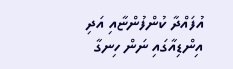އުފައްދާ ކުންފުންޏާއި އަދި އިންޑިއާގައި ނަން ހިނގާ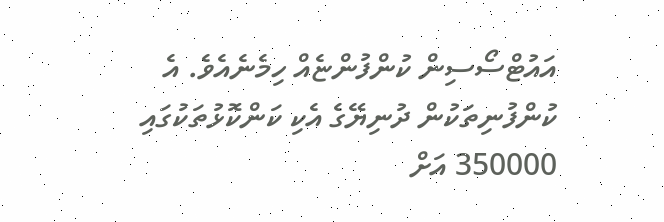އައުޓްސޯސިން ކުންފުންޏެއް ހިމެނެއެވެ. އެ ކުންފުނިތަކުން ދުނިޔޭގެ އެކި ކަންކޮޅުތަކުގައި 350000 އަށް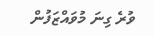ވުރެ ގިނަ މުވައްޒަފުން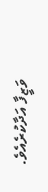ވަޒީފާ އަދާކުރެއެވެ.